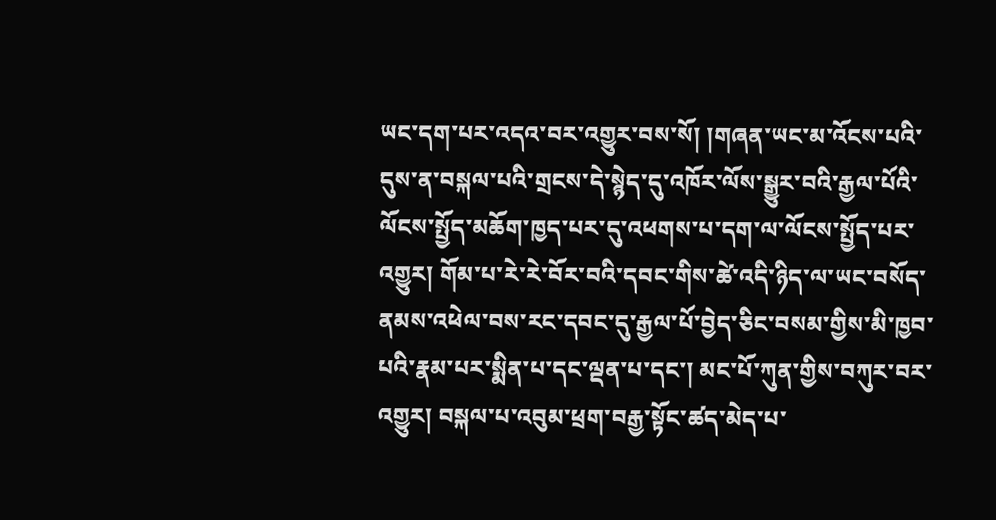ཡང་དག་པར་འདའ་བར་འགྱུར་བས་སོ། །གཞན་ཡང་མ་འོངས་པའི་དུས་ན་བསྐལ་པའི་གྲངས་དེ་སྙེད་དུ་འཁོར་ལོས་སྒྱུར་བའི་རྒྱལ་པོའི་ལོངས་སྤྱོད་མཆོག་ཁྱད་པར་དུ་འཕགས་པ་དག་ལ་ལོངས་སྤྱོད་པར་འགྱུར། གོམ་པ་རེ་རེ་བོར་བའི་དབང་གིས་ཚེ་འདི་ཉིད་ལ་ཡང་བསོད་ནམས་འཕེལ་བས་རང་དབང་དུ་རྒྱལ་པོ་བྱེད་ཅིང་བསམ་གྱིས་མི་ཁྱབ་པའི་རྣམ་པར་སྨིན་པ་དང་ལྡན་པ་དང་། མང་པོ་ཀུན་གྱིས་བཀུར་བར་འགྱུར། བསྐལ་པ་འབུམ་ཕྲག་བརྒྱ་སྟོང་ཚད་མེད་པ་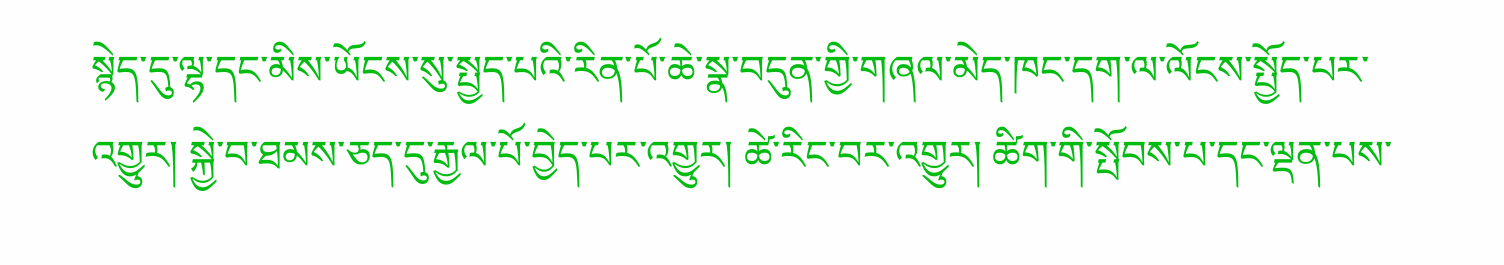སྙེད་དུ་ལྷ་དང་མིས་ཡོངས་སུ་སྤྱད་པའི་རིན་པོ་ཆེ་སྣ་བདུན་གྱི་གཞལ་མེད་ཁང་དག་ལ་ལོངས་སྤྱོད་པར་འགྱུར། སྐྱེ་བ་ཐམས་ཅད་དུ་རྒྱལ་པོ་བྱེད་པར་འགྱུར། ཚེ་རིང་བར་འགྱུར། ཚིག་གི་སྤོབས་པ་དང་ལྡན་པས་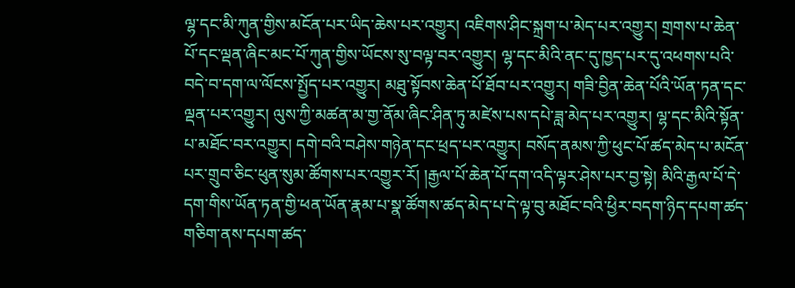ལྷ་དང་མི་ཀུན་གྱིས་མངོན་པར་ཡིད་ཆེས་པར་འགྱུར། འཇིགས་ཤིང་སྐྲག་པ་མེད་པར་འགྱུར། གྲགས་པ་ཆེན་པོ་དང་ལྡན་ཞིང་མང་པོ་ཀུན་གྱིས་ཡོངས་སུ་བལྟ་བར་འགྱུར། ལྷ་དང་མིའི་ནང་དུ་ཁྱད་པར་དུ་འཕགས་པའི་བདེ་བ་དག་ལ་ལོངས་སྤྱོད་པར་འགྱུར། མཐུ་སྟོབས་ཆེན་པོ་ཐོབ་པར་འགྱུར། གཟི་བྱིན་ཆེན་པོའི་ཡོན་ཏན་དང་ལྡན་པར་འགྱུར། ལུས་ཀྱི་མཚན་མ་གྱ་ནོམ་ཞིང་ཤིན་ཏུ་མཛེས་པས་དཔེ་ཟླ་མེད་པར་འགྱུར། ལྷ་དང་མིའི་སྟོན་པ་མཐོང་བར་འགྱུར། དགེ་བའི་བཤེས་གཉེན་དང་ཕྲད་པར་འགྱུར། བསོད་ནམས་ཀྱི་ཕུང་པོ་ཚད་མེད་པ་མངོན་པར་གྲུབ་ཅིང་ཕུན་སུམ་ཚོགས་པར་འགྱུར་རོ། །རྒྱལ་པོ་ཆེན་པོ་དག་འདི་ལྟར་ཤེས་པར་བྱ་སྟེ། མིའི་རྒྱལ་པོ་དེ་དག་གིས་ཡོན་ཏན་གྱི་ཕན་ཡོན་རྣམ་པ་སྣ་ཚོགས་ཚད་མེད་པ་དེ་ལྟ་བུ་མཐོང་བའི་ཕྱིར་བདག་ཉིད་དཔག་ཚད་གཅིག་ནས་དཔག་ཚད་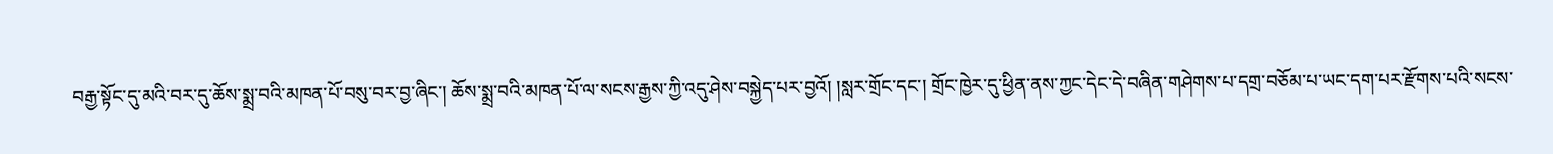བརྒྱ་སྟོང་དུ་མའི་བར་དུ་ཆོས་སྨྲ་བའི་མཁན་པོ་བསུ་བར་བྱ་ཞིང་། ཆོས་སྨྲ་བའི་མཁན་པོ་ལ་སངས་རྒྱས་ཀྱི་འདུ་ཤེས་བསྐྱེད་པར་བྱའོ། །སླར་གྲོང་དང་། གྲོང་ཁྱེར་དུ་ཕྱིན་ནས་ཀྱང་དེང་དེ་བཞིན་གཤེགས་པ་དགྲ་བཅོམ་པ་ཡང་དག་པར་རྫོགས་པའི་སངས་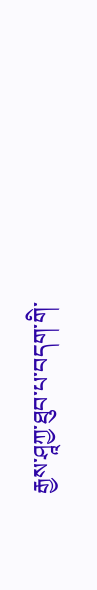རྒྱས་ཤཱཀྱ་ཐུབ་པ་བདག་གི་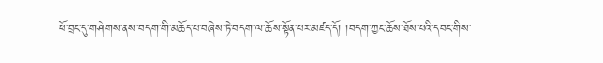ཕོ་བྲང་དུ་གཤེགས་ནས་བདག་གི་མཆོད་པ་བཞེས་ཏེ་བདག་ལ་ཆོས་སྟོན་པར་མཛད་དོ། །བདག་ཀྱང་ཆོས་ཐོས་པའི་དབང་གིས་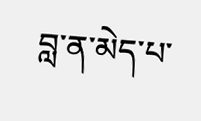བླ་ན་མེད་པ་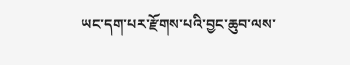ཡང་དག་པར་རྫོགས་པའི་བྱང་ཆུབ་ལས་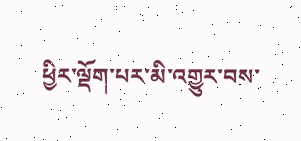ཕྱིར་ལྡོག་པར་མི་འགྱུར་བས་